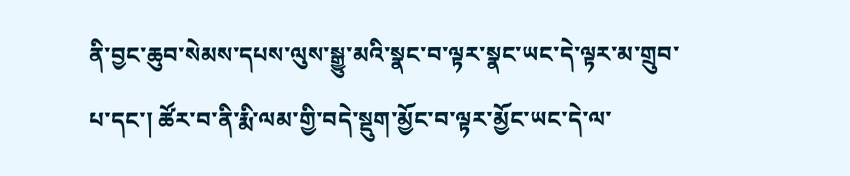ནི་བྱང་ཆུབ་སེམས་དཔས་ལུས་སྒྱུ་མའི་སྣང་བ་ལྟར་སྣང་ཡང་དེ་ལྟར་མ་གྲུབ་པ་དང་། ཚོར་བ་ནི་རྨི་ལམ་གྱི་བདེ་སྡུག་མྱོང་བ་ལྟར་མྱོང་ཡང་དེ་ལ་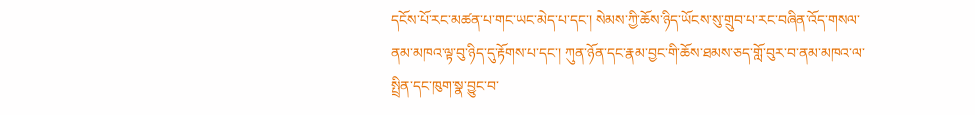དངོས་པོ་རང་མཚན་པ་གང་ཡང་མེད་པ་དང་། སེམས་ཀྱི་ཆོས་ཉིད་ཡོངས་སུ་གྲུབ་པ་རང་བཞིན་འོད་གསལ་ནམ་མཁའ་ལྟ་བུ་ཉིད་དུ་རྟོགས་པ་དང་། ཀུན་ཉོན་དང་རྣམ་བྱང་གི་ཆོས་ཐམས་ཅད་གློ་བུར་བ་ནམ་མཁའ་ལ་སྤྲིན་དང་ཁུག་སྣ་བྱུང་བ་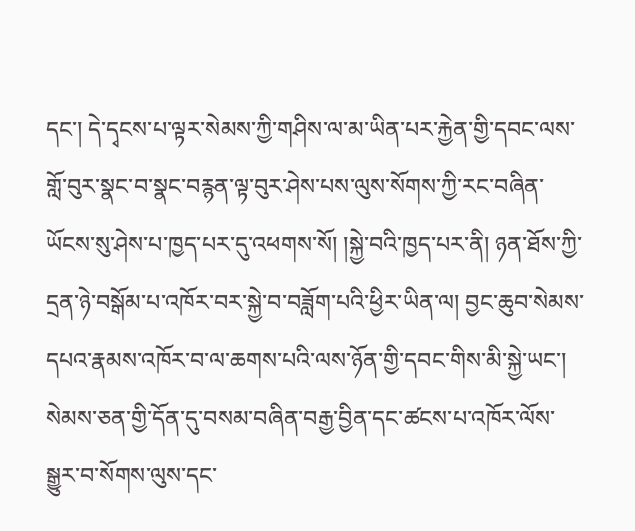དང་། དེ་དྭངས་པ་ལྟར་སེམས་ཀྱི་གཤིས་ལ་མ་ཡིན་པར་རྐྱེན་གྱི་དབང་ལས་གློ་བུར་སྣང་བ་སྣང་བརྙན་ལྟ་བུར་ཤེས་པས་ལུས་སོགས་ཀྱི་རང་བཞིན་ཡོངས་སུ་ཤེས་པ་ཁྱད་པར་དུ་འཕགས་སོ། །སྐྱེ་བའི་ཁྱད་པར་ནི། ཉན་ཐོས་ཀྱི་དྲན་ཉེ་བསྒོམ་པ་འཁོར་བར་སྐྱེ་བ་བཟློག་པའི་ཕྱིར་ཡིན་ལ། བྱང་ཆུབ་སེམས་དཔའ་རྣམས་འཁོར་བ་ལ་ཆགས་པའི་ལས་ཉོན་གྱི་དབང་གིས་མི་སྐྱེ་ཡང་། སེམས་ཅན་གྱི་དོན་དུ་བསམ་བཞིན་བརྒྱ་བྱིན་དང་ཚངས་པ་འཁོར་ལོས་སྒྱུར་བ་སོགས་ལུས་དང་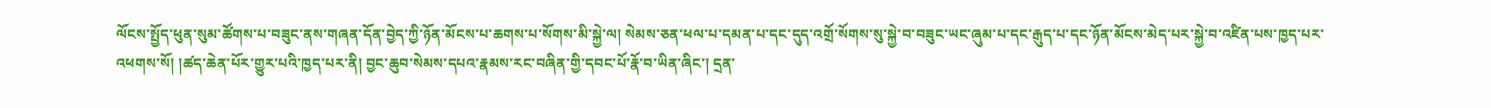ལོངས་སྤྱོད་ཕུན་སུམ་ཚོགས་པ་བཟུང་ནས་གཞན་དོན་བྱེད་ཀྱི་ཉོན་མོངས་པ་ཆགས་པ་སོགས་མི་སྐྱེ་ལ། སེམས་ཅན་ཕལ་པ་དམན་པ་དང་དུད་འགྲོ་སོགས་སུ་སྐྱེ་བ་བཟུང་ཡང་ཞུམ་པ་དང་རྒུད་པ་དང་ཉོན་མོངས་མེད་པར་སྐྱེ་བ་འཛིན་པས་ཁྱད་པར་འཕགས་སོ། །ཚད་ཆེན་པོར་གྱུར་པའི་ཁྱད་པར་ནི། བྱང་ཆུབ་སེམས་དཔའ་རྣམས་རང་བཞིན་གྱི་དབང་པོ་རྣོ་བ་ཡིན་ཞིང་། དྲན་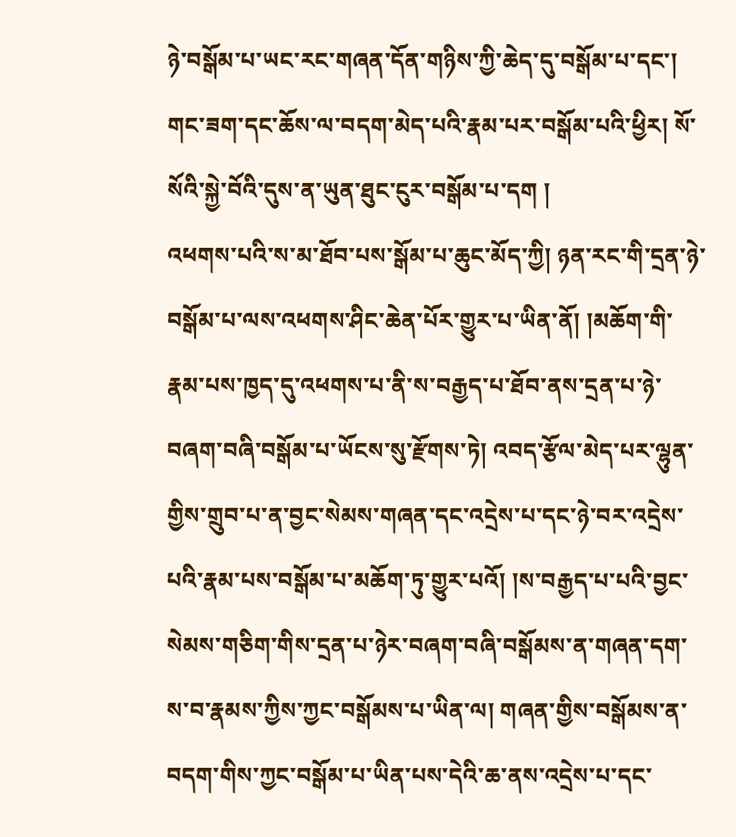ཉེ་བསྒོམ་པ་ཡང་རང་གཞན་དོན་གཉིས་ཀྱི་ཆེད་དུ་བསྒོམ་པ་དང་། གང་ཟག་དང་ཆོས་ལ་བདག་མེད་པའི་རྣམ་པར་བསྒོམ་པའི་ཕྱིར། སོ་སོའི་སྐྱེ་བོའི་དུས་ན་ཡུན་ཐུང་ངུར་བསྒོམ་པ་དག །
འཕགས་པའི་ས་མ་ཐོབ་པས་སྒོམ་པ་ཆུང་མོད་ཀྱི། ཉན་རང་གི་དྲན་ཉེ་བསྒོམ་པ་ལས་འཕགས་ཤིང་ཆེན་པོར་གྱུར་པ་ཡིན་ནོ། །མཆོག་གི་རྣམ་པས་ཁྱད་དུ་འཕགས་པ་ནི་ས་བརྒྱད་པ་ཐོབ་ནས་དྲན་པ་ཉེ་བཞག་བཞི་བསྒོམ་པ་ཡོངས་སུ་རྫོགས་ཏེ། འབད་རྩོལ་མེད་པར་ལྷུན་གྱིས་གྲུབ་པ་ན་བྱང་སེམས་གཞན་དང་འདྲེས་པ་དང་ཉེ་བར་འདྲེས་པའི་རྣམ་པས་བསྒོམ་པ་མཆོག་ཏུ་གྱུར་པའོ། །ས་བརྒྱད་པ་པའི་བྱང་སེམས་གཅིག་གིས་དྲན་པ་ཉེར་བཞག་བཞི་བསྒོམས་ན་གཞན་དག་ས་བ་རྣམས་ཀྱིས་ཀྱང་བསྒོམས་པ་ཡིན་ལ། གཞན་གྱིས་བསྒོམས་ན་བདག་གིས་ཀྱང་བསྒོམ་པ་ཡིན་པས་དེའི་ཆ་ནས་འདྲེས་པ་དང་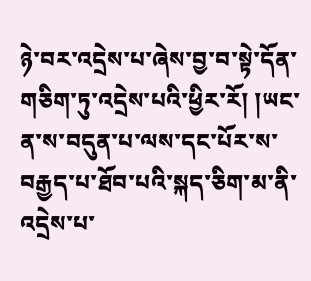ཉེ་བར་འདྲེས་པ་ཞེས་བྱ་བ་སྟེ་དོན་གཅིག་ཏུ་འདྲེས་པའི་ཕྱིར་རོ། །ཡང་ན་ས་བདུན་པ་ལས་དང་པོར་ས་བརྒྱད་པ་ཐོབ་པའི་སྐད་ཅིག་མ་ནི་འདྲེས་པ་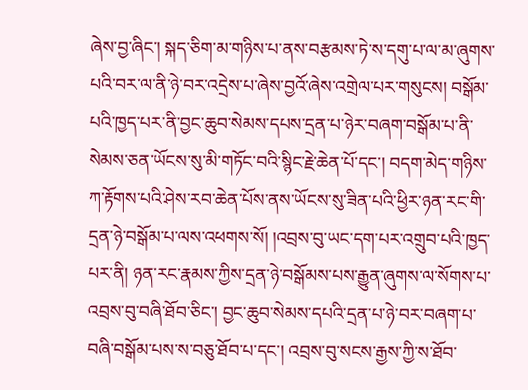ཞེས་བྱ་ཞིང་། སྐད་ཅིག་མ་གཉིས་པ་ནས་བརྩམས་ཏེ་ས་དགུ་པ་ལ་མ་ཞུགས་པའི་བར་ལ་ནི་ཉེ་བར་འདྲེས་པ་ཞེས་བྱའོ་ཞེས་འགྲེལ་པར་གསུངས། བསྒོམ་པའི་ཁྱད་པར་ནི་བྱང་ཆུབ་སེམས་དཔས་དྲན་པ་ཉེར་བཞག་བསྒོམ་པ་ནི་སེམས་ཅན་ཡོངས་སུ་མི་གཏོང་བའི་སྙིང་རྗེ་ཆེན་པོ་དང་། བདག་མེད་གཉིས་ཀ་རྟོགས་པའི་ཤེས་རབ་ཆེན་པོས་ནས་ཡོངས་སུ་ཟིན་པའི་ཕྱིར་ཉན་རང་གི་དྲན་ཉེ་བསྒོམ་པ་ལས་འཕགས་སོ། །འབྲས་བུ་ཡང་དག་པར་འགྲུབ་པའི་ཁྱད་པར་ནི། ཉན་རང་རྣམས་ཀྱིས་དྲན་ཉེ་བསྒོམས་པས་རྒྱུན་ཞུགས་ལ་སོགས་པ་འབྲས་བུ་བཞི་ཐོབ་ཅིང་། བྱང་ཆུབ་སེམས་དཔའི་དྲན་པ་ཉེ་བར་བཞག་པ་བཞི་བསྒོམ་པས་ས་བཅུ་ཐོབ་པ་དང་། འབྲས་བུ་སངས་རྒྱས་ཀྱི་ས་ཐོབ་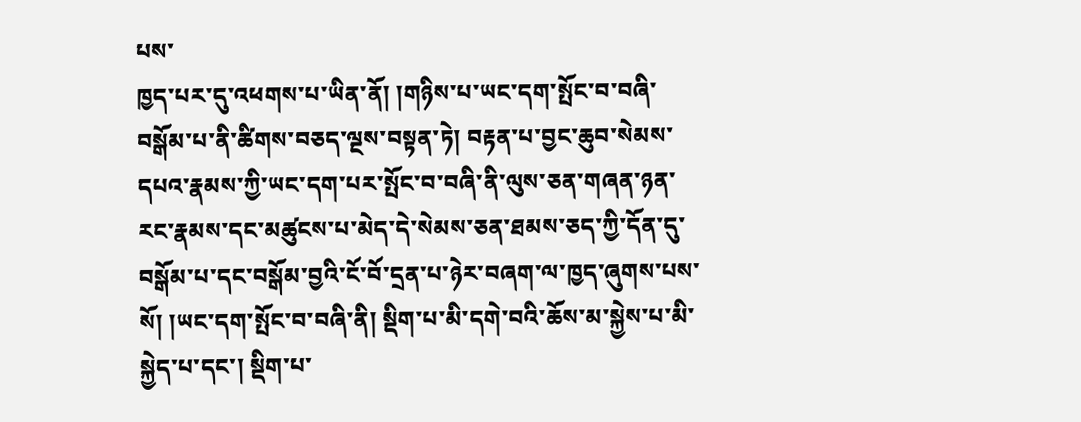པས་
ཁྱད་པར་དུ་འཕགས་པ་ཡིན་ནོ། །གཉིས་པ་ཡང་དག་སྤོང་བ་བཞི་བསྒོམ་པ་ནི་ཚིགས་བཅད་ལྔས་བསྟན་ཏེ། བརྟན་པ་བྱང་ཆུབ་སེམས་དཔའ་རྣམས་ཀྱི་ཡང་དག་པར་སྤོང་བ་བཞི་ནི་ལུས་ཅན་གཞན་ཉན་རང་རྣམས་དང་མཚུངས་པ་མེད་དེ་སེམས་ཅན་ཐམས་ཅད་ཀྱི་དོན་དུ་བསྒོམ་པ་དང་བསྒོམ་བྱའི་ངོ་བོ་དྲན་པ་ཉེར་བཞག་ལ་ཁྱད་ཞུགས་པས་སོ། །ཡང་དག་སྤོང་བ་བཞི་ནི། སྡིག་པ་མི་དགེ་བའི་ཆོས་མ་སྐྱེས་པ་མི་སྐྱེད་པ་དང་། སྡིག་པ་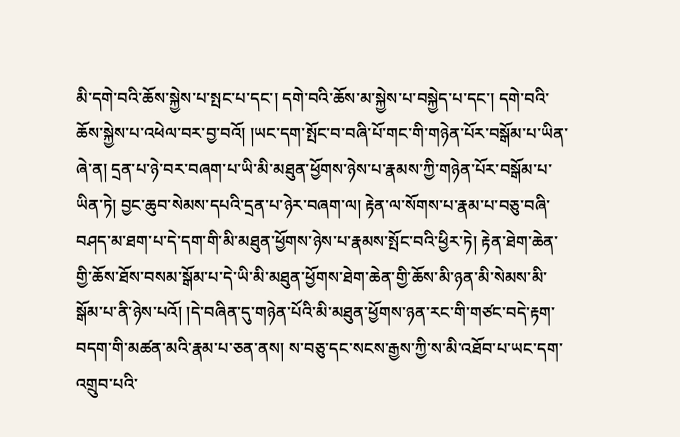མི་དགེ་བའི་ཆོས་སྐྱེས་པ་སྤང་པ་དང་། དགེ་བའི་ཆོས་མ་སྐྱེས་པ་བསྐྱེད་པ་དང་། དགེ་བའི་ཆོས་སྐྱེས་པ་འཕེལ་བར་བྱ་བའོ། །ཡང་དག་སྤོང་བ་བཞི་པོ་གང་གི་གཉེན་པོར་བསྒོམ་པ་ཡིན་ཞེ་ན། དྲན་པ་ཉེ་བར་བཞག་པ་ཡི་མི་མཐུན་ཕྱོགས་ཉེས་པ་རྣམས་ཀྱི་གཉེན་པོར་བསྒོམ་པ་ཡིན་ཏེ། བྱང་ཆུབ་སེམས་དཔའི་དྲན་པ་ཉེར་བཞག་ལ། རྟེན་ལ་སོགས་པ་རྣམ་པ་བཅུ་བཞི་བཤད་མ་ཐག་པ་དེ་དག་གི་མི་མཐུན་ཕྱོགས་ཉེས་པ་རྣམས་སྤོང་བའི་ཕྱིར་ཏེ། རྟེན་ཐེག་ཆེན་གྱི་ཆོས་ཐོས་བསམ་སྒོམ་པ་དེ་ཡི་མི་མཐུན་ཕྱོགས་ཐེག་ཆེན་གྱི་ཆོས་མི་ཉན་མི་སེམས་མི་སྒོམ་པ་ནི་ཉེས་པའོ། །དེ་བཞིན་དུ་གཉེན་པོའི་མི་མཐུན་ཕྱོགས་ཉན་རང་གི་གཙང་བདེ་རྟག་བདག་གི་མཚན་མའི་རྣམ་པ་ཅན་ནས། ས་བཅུ་དང་སངས་རྒྱས་ཀྱི་ས་མི་འཐོབ་པ་ཡང་དག་འགྲུབ་པའི་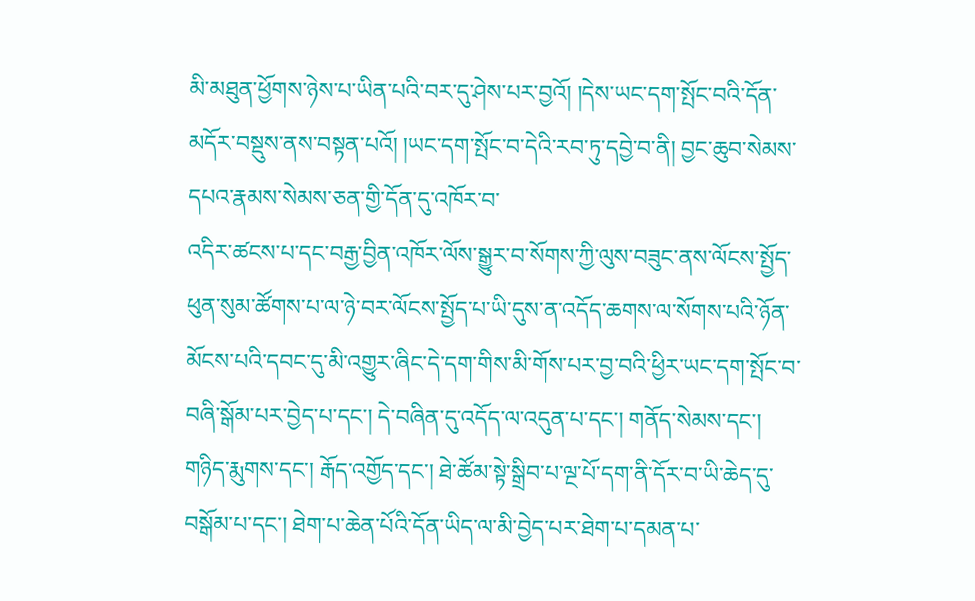མི་མཐུན་ཕྱོགས་ཉེས་པ་ཡིན་པའི་བར་དུ་ཤེས་པར་བྱའོ། །དེས་ཡང་དག་སྤོང་བའི་དོན་མདོར་བསྡུས་ནས་བསྟན་པའོ། །ཡང་དག་སྤོང་བ་དེའི་རབ་ཏུ་དབྱེ་བ་ནི། བྱང་ཆུབ་སེམས་དཔའ་རྣམས་སེམས་ཅན་གྱི་དོན་དུ་འཁོར་བ་
འདིར་ཚངས་པ་དང་བརྒྱ་བྱིན་འཁོར་ལོས་སྒྱུར་བ་སོགས་ཀྱི་ལུས་བཟུང་ནས་ལོངས་སྤྱོད་ཕུན་སུམ་ཚོགས་པ་ལ་ཉེ་བར་ལོངས་སྤྱོད་པ་ཡི་དུས་ན་འདོད་ཆགས་ལ་སོགས་པའི་ཉོན་མོངས་པའི་དབང་དུ་མི་འགྱུར་ཞིང་དེ་དག་གིས་མི་གོས་པར་བྱ་བའི་ཕྱིར་ཡང་དག་སྤོང་བ་བཞི་སྒོམ་པར་བྱེད་པ་དང་། དེ་བཞིན་དུ་འདོད་ལ་འདུན་པ་དང་། གནོད་སེམས་དང་། གཉིད་རྨུགས་དང་། རྒོད་འགྱོད་དང་། ཐེ་ཚོམ་སྟེ་སྒྲིབ་པ་ལྔ་པོ་དག་ནི་དོར་བ་ཡི་ཆེད་དུ་བསྒོམ་པ་དང་། ཐེག་པ་ཆེན་པོའི་དོན་ཡིད་ལ་མི་བྱེད་པར་ཐེག་པ་དམན་པ་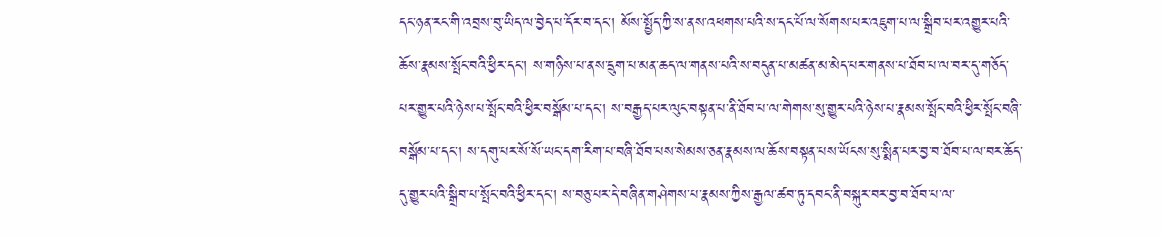དང་ཉན་རང་གི་འབྲས་བུ་ཡིད་ལ་བྱེད་པ་དོར་བ་དང་། མོས་སྤྱོད་ཀྱི་ས་ནས་འཕགས་པའི་ས་དང་པོ་ལ་སོགས་པར་འཇུག་པ་ལ་སྒྲིབ་པར་འགྱུར་པའི་ཆོས་རྣམས་སྤོང་བའི་ཕྱིར་དང་། ས་གཉིས་པ་ནས་དྲུག་པ་མན་ཆད་ལ་གནས་པའི་ས་བདུན་པ་མཚན་མ་མེད་པར་གནས་པ་ཐོབ་པ་ལ་བར་དུ་གཅོད་པར་གྱུར་པའི་ཉེས་པ་སྤོང་བའི་ཕྱིར་བསྒོམ་པ་དང་། ས་བརྒྱད་པར་ལུང་བསྟན་པ་ནི་ཐོབ་པ་ལ་གེགས་སུ་གྱུར་པའི་ཉེས་པ་རྣམས་སྤོང་བའི་ཕྱིར་སྤོང་བཞི་བསྒོམ་པ་དང་། ས་དགུ་པར་སོ་སོ་ཡང་དག་རིག་པ་བཞི་ཐོབ་པས་སེམས་ཅན་རྣམས་ལ་ཆོས་བསྟན་པས་ཡོངས་སུ་སྨིན་པར་བྱ་བ་ཐོབ་པ་ལ་བར་ཆོད་དུ་གྱུར་པའི་སྒྲིབ་པ་སྤོང་བའི་ཕྱིར་དང་། ས་བཅུ་པར་དེ་བཞིན་གཤེགས་པ་རྣམས་ཀྱིས་རྒྱལ་ཚབ་ཏུ་དབང་ནི་བསྐུར་བར་བྱ་བ་ཐོབ་པ་ལ་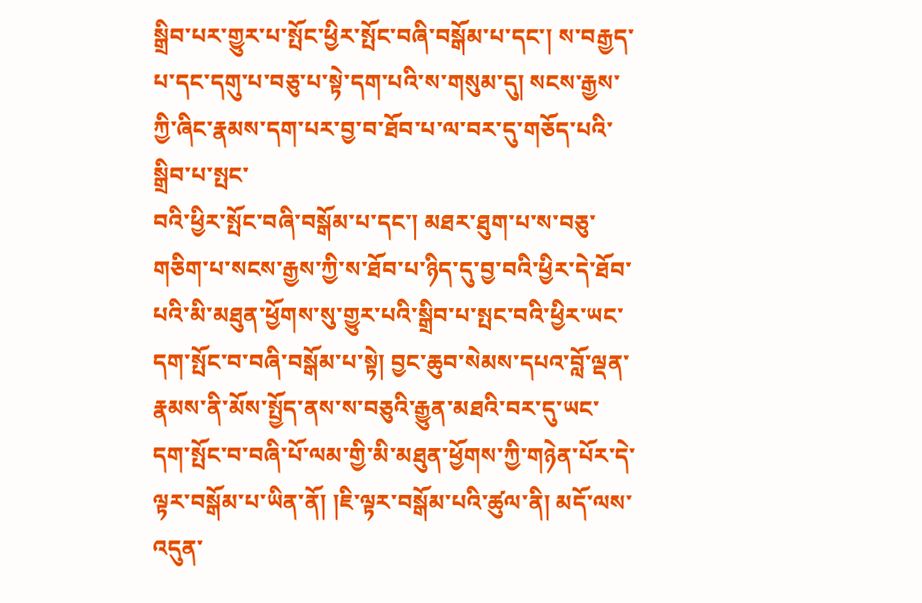སྒྲིབ་པར་གྱུར་པ་སྤོང་ཕྱིར་སྤོང་བཞི་བསྒོམ་པ་དང་། ས་བརྒྱད་པ་དང་དགུ་པ་བཅུ་པ་སྟེ་དག་པའི་ས་གསུམ་དུ། སངས་རྒྱས་ཀྱི་ཞིང་རྣམས་དག་པར་བྱ་བ་ཐོབ་པ་ལ་བར་དུ་གཅོད་པའི་སྒྲིབ་པ་སྤང་
བའི་ཕྱིར་སྤོང་བཞི་བསྒོམ་པ་དང་། མཐར་ཐུག་པ་ས་བཅུ་གཅིག་པ་སངས་རྒྱས་ཀྱི་ས་ཐོབ་པ་ཉིད་དུ་བྱ་བའི་ཕྱིར་དེ་ཐོབ་པའི་མི་མཐུན་ཕྱོགས་སུ་གྱུར་པའི་སྒྲིབ་པ་སྤང་བའི་ཕྱིར་ཡང་དག་སྤོང་བ་བཞི་བསྒོམ་པ་སྟེ། བྱང་ཆུབ་སེམས་དཔའ་བློ་ལྡན་རྣམས་ནི་མོས་སྤྱོད་ནས་ས་བཅུའི་རྒྱུན་མཐའི་བར་དུ་ཡང་དག་སྤོང་བ་བཞི་པོ་ལམ་གྱི་མི་མཐུན་ཕྱོགས་ཀྱི་གཉེན་པོར་དེ་ལྟར་བསྒོམ་པ་ཡིན་ནོ། །ཇི་ལྟར་བསྒོམ་པའི་ཚུལ་ནི། མདོ་ལས་འདུན་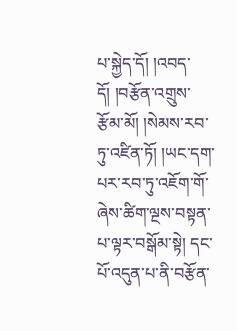པ་སྐྱེད་དོ། །འབད་དོ། །བརྩོན་འགྲུས་རྩོམ་མོ། །སེམས་རབ་ཏུ་འཛིན་ཏོ། །ཡང་དག་པར་རབ་ཏུ་འཇོག་གོ་ཞེས་ཚིག་ལྔས་བསྟན་པ་ལྟར་བསྒོམ་སྟེ། དང་པོ་འདུན་པ་ནི་བརྩོན་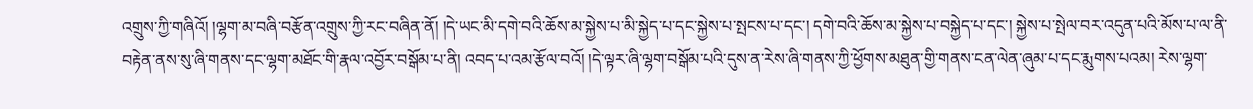འགྲུས་ཀྱི་གཞིའོ། །ལྷག་མ་བཞི་བརྩོན་འགྲུས་ཀྱི་རང་བཞིན་ནོ། །དེ་ཡང་མི་དགེ་བའི་ཆོས་མ་སྐྱེས་པ་མི་སྐྱེད་པ་དང་སྐྱེས་པ་སྤངས་པ་དང་། དགེ་བའི་ཆོས་མ་སྐྱེས་པ་བསྐྱེད་པ་དང་། སྐྱེས་པ་སྤེལ་བར་འདུན་པའི་མོས་པ་ལ་ནི་བརྟེན་ནས་སུ་ཞི་གནས་དང་ལྷག་མཐོང་གི་རྣལ་འབྱོར་བསྒོམ་པ་ནི། འབད་པ་འམ་རྩོལ་བའོ། །དེ་ལྟར་ཞི་ལྷག་བསྒོམ་པའི་དུས་ན་རེས་ཞི་གནས་ཀྱི་ཕྱོགས་མཐུན་གྱི་གནས་ངན་ལེན་ཞུམ་པ་དང་རྨུགས་པའམ། རེས་ལྷག་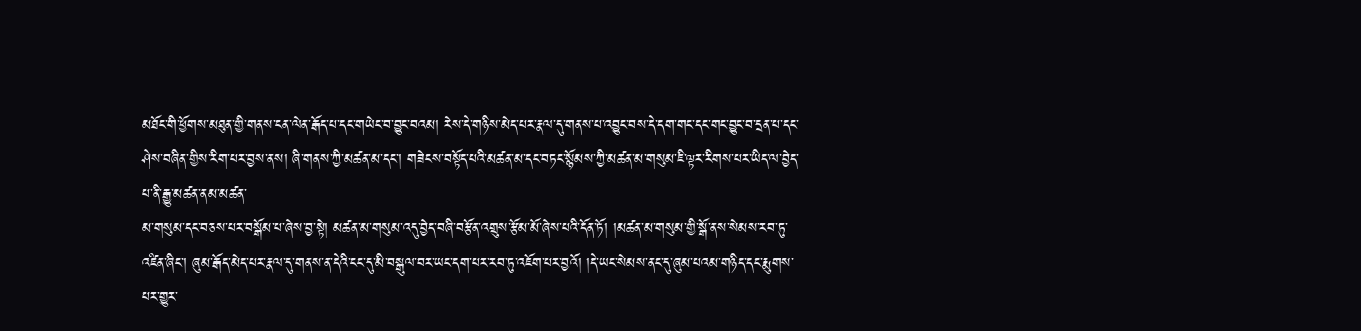མཐོང་གི་ཕྱོགས་མཐུན་གྱི་གནས་ངན་ལེན་རྒོད་པ་དང་གཡེང་བ་བྱུང་བའམ། རེས་དེ་གཉིས་མེད་པར་རྣལ་དུ་གནས་པ་འབྱུང་བས་དེ་དག་གང་དང་གང་བྱུང་བ་དྲན་པ་དང་ཤེས་བཞིན་གྱིས་རིག་པར་བྱས་ནས། ཞི་གནས་ཀྱི་མཚན་མ་དང་། གཟེངས་བསྟོད་པའི་མཚན་མ་དང་བཏང་སྙོམས་ཀྱི་མཚན་མ་གསུམ་ཇི་ལྟར་རིགས་པར་ཡིད་ལ་བྱེད་པ་ནི་རྒྱུ་མཚན་ནམ་མཚན་
མ་གསུམ་དང་བཅས་པར་བསྒོམ་པ་ཞེས་བྱ་སྟེ། མཚན་མ་གསུམ་འདུ་བྱེད་བཞི་བརྩོན་འགྲུས་རྩོམ་མོ་ཞེས་པའི་དོན་ཏོ། །མཚན་མ་གསུམ་གྱི་སྒོ་ནས་སེམས་རབ་ཏུ་འཛིན་ཞིང་། ཞུམ་རྒོད་མེད་པར་རྣལ་དུ་གནས་ན་དེའི་ངང་དུ་མི་བསྒུལ་བར་ཡང་དག་པར་རབ་ཏུ་འཇོག་པར་བྱའོ། །དེ་ཡང་སེམས་ནང་དུ་ཞུམ་པའམ་གཉིད་དང་རྨུགས་པར་གྱུར་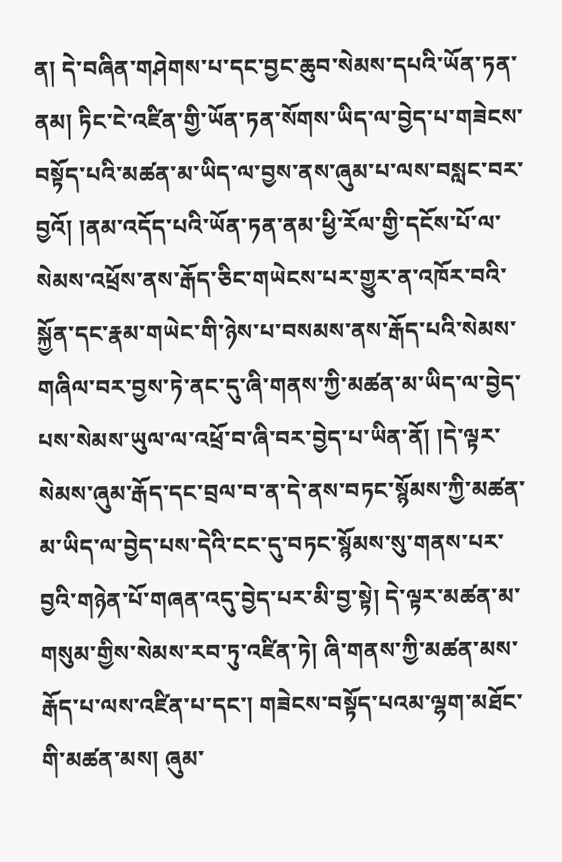ན། དེ་བཞིན་གཤེགས་པ་དང་བྱང་ཆུབ་སེམས་དཔའི་ཡོན་ཏན་ནམ། ཏིང་ངེ་འཛིན་གྱི་ཡོན་ཏན་སོགས་ཡིད་ལ་བྱེད་པ་གཟེངས་བསྟོད་པའི་མཚན་མ་ཡིད་ལ་བྱས་ནས་ཞུམ་པ་ལས་བསླང་བར་བྱའོ། །ནམ་འདོད་པའི་ཡོན་ཏན་ནམ་ཕྱི་རོལ་གྱི་དངོས་པོ་ལ་སེམས་འཕྲོས་ནས་རྒོད་ཅིང་གཡེངས་པར་གྱུར་ན་འཁོར་བའི་སྐྱོན་དང་རྣམ་གཡེང་གི་ཉེས་པ་བསམས་ནས་རྒོད་པའི་སེམས་གཞིལ་བར་བྱས་ཏེ་ནང་དུ་ཞི་གནས་ཀྱི་མཚན་མ་ཡིད་ལ་བྱེད་པས་སེམས་ཡུལ་ལ་འཕྲོ་བ་ཞི་བར་བྱེད་པ་ཡིན་ནོ། །དེ་ལྟར་སེམས་ཞུམ་རྒོད་དང་བྲལ་བ་ན་དེ་ནས་བཏང་སྙོམས་ཀྱི་མཚན་མ་ཡིད་ལ་བྱེད་པས་དེའི་ངང་དུ་བཏང་སྙོམས་སུ་གནས་པར་བྱའི་གཉེན་པོ་གཞན་འདུ་བྱེད་པར་མི་བྱ་སྟེ། དེ་ལྟར་མཚན་མ་གསུམ་གྱིས་སེམས་རབ་ཏུ་འཛིན་ཏེ། ཞི་གནས་ཀྱི་མཚན་མས་རྒོད་པ་ལས་འཛིན་པ་དང་། གཟེངས་བསྟོད་པའམ་ལྷག་མཐོང་གི་མཚན་མས། ཞུམ་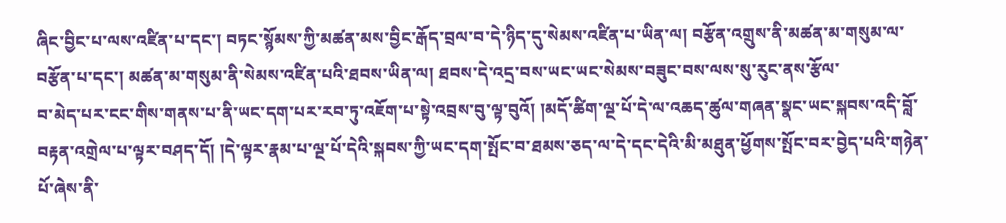ཞིང་བྱིང་པ་ལས་འཛིན་པ་དང་། བཏང་སྙོམས་ཀྱི་མཚན་མས་བྱིང་རྒོད་བྲལ་བ་དེ་ཉིད་དུ་སེམས་འཛིན་པ་ཡིན་ལ། བརྩོན་འགྲུས་ནི་མཚན་མ་གསུམ་ལ་བརྩོན་པ་དང་། མཚན་མ་གསུམ་ནི་སེམས་འཛིན་པའི་ཐབས་ཡིན་ལ། ཐབས་དེ་འདྲ་བས་ཡང་ཡང་སེམས་བཟུང་བས་ལས་སུ་རུང་ནས་རྩོལ་
བ་མེད་པར་ངང་གིས་གནས་པ་ནི་ཡང་དག་པར་རབ་ཏུ་འཇོག་པ་སྟེ་འབྲས་བུ་ལྟ་བུའོ། །མདོ་ཚིག་ལྔ་པོ་དེ་ལ་འཆད་ཚུལ་གཞན་སྣང་ཡང་སྐབས་འདི་བློ་བརྟན་འགྲེལ་པ་ལྟར་བཤད་དོ། །དེ་ལྟར་རྣམ་པ་ལྔ་པོ་དེའི་སྐབས་ཀྱི་ཡང་དག་སྤོང་བ་ཐམས་ཅད་ལ་དེ་དང་དེའི་མི་མཐུན་ཕྱོགས་སྤོང་བར་བྱེད་པའི་གཉེན་པོ་ཞེས་ནི་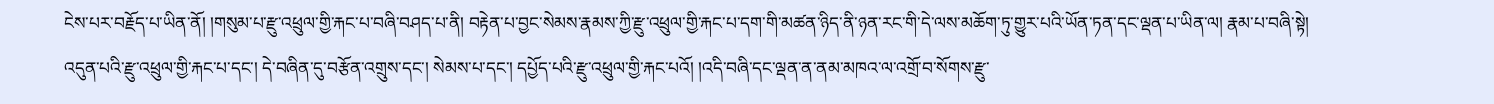ངེས་པར་བརྗོད་པ་ཡིན་ནོ། །གསུམ་པ་རྫུ་འཕྲུལ་གྱི་རྐང་པ་བཞི་བཤད་པ་ནི། བརྟེན་པ་བྱང་སེམས་རྣམས་ཀྱི་རྫུ་འཕྲུལ་གྱི་རྐང་པ་དག་གི་མཚན་ཉིད་ནི་ཉན་རང་གི་དེ་ལས་མཆོག་ཏུ་གྱུར་པའི་ཡོན་ཏན་དང་ལྡན་པ་ཡིན་ལ། རྣམ་པ་བཞི་སྟེ། འདུན་པའི་རྫུ་འཕྲུལ་གྱི་རྐང་པ་དང་། དེ་བཞིན་དུ་བརྩོན་འགྲུས་དང་། སེམས་པ་དང་། དཔྱོད་པའི་རྫུ་འཕྲུལ་གྱི་རྐང་པའོ། །འདི་བཞི་དང་ལྡན་ན་ནམ་མཁའ་ལ་འགྲོ་བ་སོགས་རྫུ་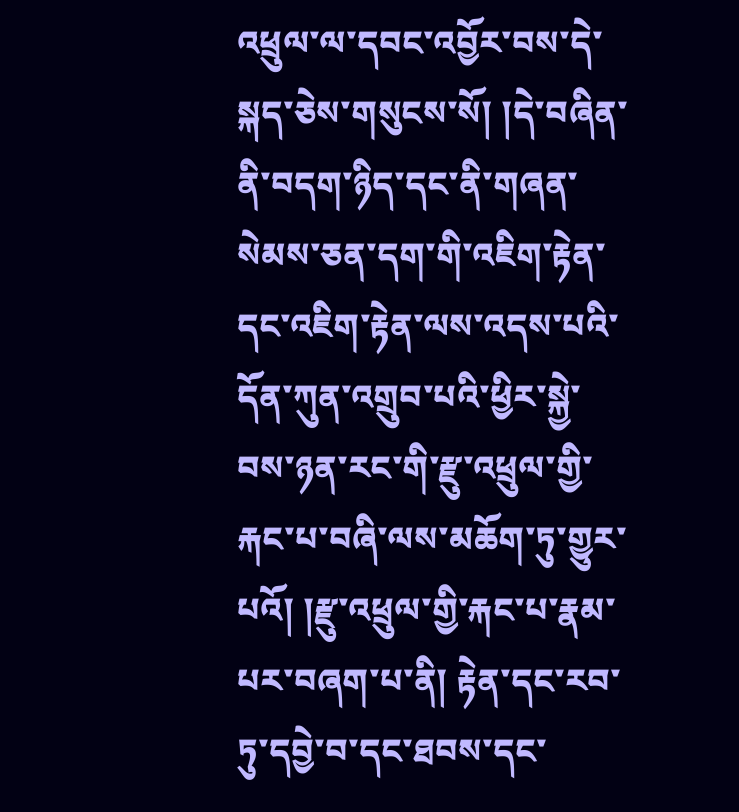འཕྲུལ་ལ་དབང་འབྱོར་བས་དེ་སྐད་ཅེས་གསུངས་སོ། །དེ་བཞིན་ནི་བདག་ཉིད་དང་ནི་གཞན་སེམས་ཅན་དག་གི་འཇིག་རྟེན་དང་འཇིག་རྟེན་ལས་འདས་པའི་དོན་ཀུན་འགྲུབ་པའི་ཕྱིར་སྐྱེ་བས་ཉན་རང་གི་རྫུ་འཕྲུལ་གྱི་རྐང་པ་བཞི་ལས་མཆོག་ཏུ་གྱུར་པའོ། །རྫུ་འཕྲུལ་གྱི་རྐང་པ་རྣམ་པར་བཞག་པ་ནི། རྟེན་དང་རབ་ཏུ་དབྱེ་བ་དང་ཐབས་དང་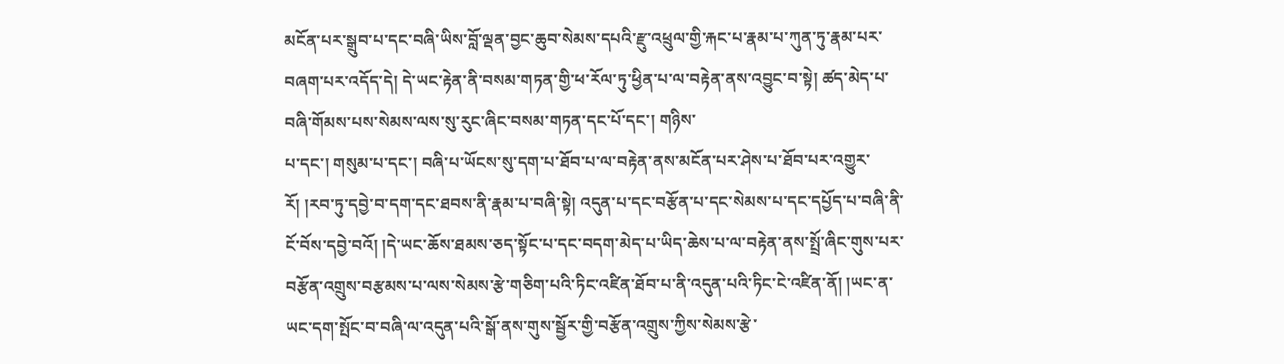མངོན་པར་སྒྲུབ་པ་དང་བཞི་ཡིས་བློ་ལྡན་བྱང་ཆུབ་སེམས་དཔའི་རྫུ་འཕྲུལ་གྱི་རྐང་པ་རྣམ་པ་ཀུན་ཏུ་རྣམ་པར་བཞག་པར་འདོད་དེ། དེ་ཡང་རྟེན་ནི་བསམ་གཏན་གྱི་ཕ་རོལ་ཏུ་ཕྱིན་པ་ལ་བརྟེན་ནས་འབྱུང་བ་སྟེ། ཚད་མེད་པ་བཞི་གོམས་པས་སེམས་ལས་སུ་རུང་ཞིང་བསམ་གཏན་དང་པོ་དང་། གཉིས་
པ་དང་། གསུམ་པ་དང་། བཞི་པ་ཡོངས་སུ་དག་པ་ཐོབ་པ་ལ་བརྟེན་ནས་མངོན་པར་ཤེས་པ་ཐོབ་པར་འགྱུར་རོ། །རབ་ཏུ་དབྱེ་བ་དག་དང་ཐབས་ནི་རྣམ་པ་བཞི་སྟེ། འདུན་པ་དང་བརྩོན་པ་དང་སེམས་པ་དང་དཔྱོད་པ་བཞི་ནི་ངོ་བོས་དབྱེ་བའོ། །དེ་ཡང་ཆོས་ཐམས་ཅད་སྟོང་པ་དང་བདག་མེད་པ་ཡིད་ཆེས་པ་ལ་བརྟེན་ནས་སྤྲོ་ཞིང་གུས་པར་བརྩོན་འགྲུས་བརྩམས་པ་ལས་སེམས་རྩེ་གཅིག་པའི་ཏིང་འཛིན་ཐོབ་པ་ནི་འདུན་པའི་ཏིང་ངེ་འཛིན་ནོ། །ཡང་ན་ཡང་དག་སྤོང་བ་བཞི་ལ་འདུན་པའི་སྒོ་ནས་གུས་སྦྱོར་གྱི་བརྩོན་འགྲུས་ཀྱིས་སེམས་རྩེ་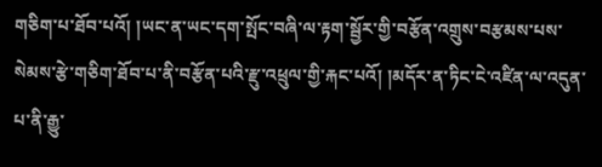གཅིག་པ་ཐོབ་པའོ། །ཡང་ན་ཡང་དག་སྤོང་བཞི་ལ་རྟག་སྦྱོར་གྱི་བརྩོན་འགྲུས་བརྩམས་པས་སེམས་རྩེ་གཅིག་ཐོབ་པ་ནི་བརྩོན་པའི་རྫུ་འཕྲུལ་གྱི་རྐང་པའོ། །མདོར་ན་ཏིང་ངེ་འཛིན་ལ་འདུན་པ་ནི་རྒྱུ་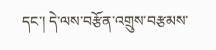དང་། དེ་ལས་བརྩོན་འགྲུས་བརྩམས་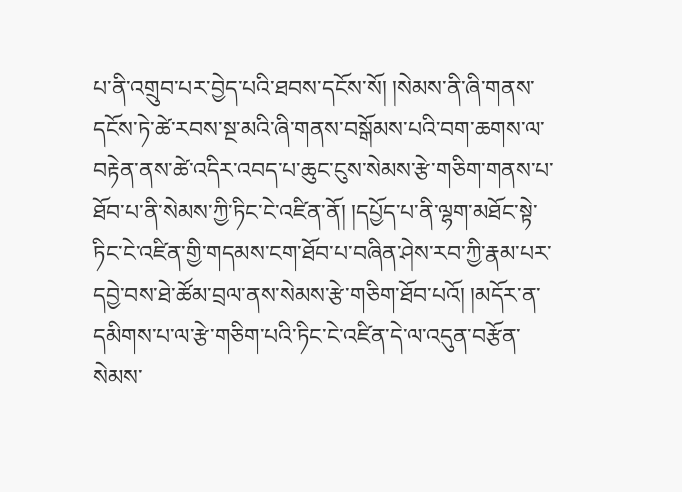པ་ནི་འགྲུབ་པར་བྱེད་པའི་ཐབས་དངོས་སོ། །སེམས་ནི་ཞི་གནས་དངོས་ཏེ་ཚེ་རབས་སྔ་མའི་ཞི་གནས་བསྒོམས་པའི་བག་ཆགས་ལ་བརྟེན་ནས་ཚེ་འདིར་འབད་པ་ཆུང་ངུས་སེམས་རྩེ་གཅིག་གནས་པ་ཐོབ་པ་ནི་སེམས་ཀྱི་ཏིང་ངེ་འཛིན་ནོ། །དཔྱོད་པ་ནི་ལྷག་མཐོང་སྟེ་ཏིང་ངེ་འཛིན་གྱི་གདམས་ངག་ཐོབ་པ་བཞིན་ཤེས་རབ་ཀྱི་རྣམ་པར་དབྱེ་བས་ཐེ་ཚོམ་བྲལ་ནས་སེམས་རྩེ་གཅིག་ཐོབ་པའོ། །མདོར་ན་དམིགས་པ་ལ་རྩེ་གཅིག་པའི་ཏིང་ངེ་འཛིན་དེ་ལ་འདུན་བརྩོན་སེམས་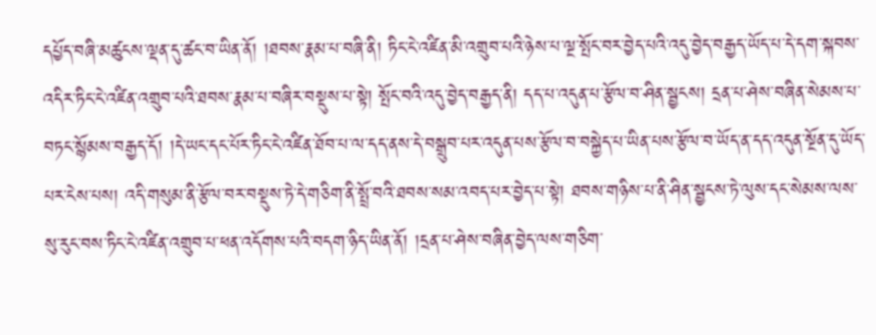དཔྱོད་བཞི་མཚུངས་ལྡན་དུ་ཚང་བ་ཡིན་ནོ། །ཐབས་རྣམ་པ་བཞི་ནི། ཏིང་ངེ་འཛིན་མི་འགྲུབ་པའི་ཉེས་པ་ལྔ་སྤོང་བར་བྱེད་པའི་འདུ་བྱེད་བརྒྱད་ཡོད་པ་དེ་དག་སྐབས་
འདིར་ཏིང་ངེ་འཛིན་འགྲུབ་པའི་ཐབས་རྣམ་པ་བཞིར་བསྡུས་པ་སྟེ། སྤོང་བའི་འདུ་བྱེད་བརྒྱད་ནི། དད་པ་འདུན་པ་རྩོལ་བ་ཤིན་སྦྱངས། དྲན་པ་ཤེས་བཞིན་སེམས་པ་བཏང་སྙོམས་བརྒྱད་དོ། །དེ་ཡང་དང་པོར་ཏིང་ངེ་འཛིན་ཐོབ་པ་ལ་དད་ནས་དེ་བསྒྲུབ་པར་འདུན་པས་རྩོལ་བ་བསྐྱེད་པ་ཡིན་པས་རྩོལ་བ་ཡོད་ན་དད་འདུན་སྔོན་དུ་ཡོད་པར་ངེས་པས། འདི་གསུམ་ནི་རྩོལ་བར་བསྡུས་ཏེ་དེ་གཅིག་ནི་སྤྲོ་བའི་ཐབས་སམ་འབད་པར་བྱེད་པ་སྟེ། ཐབས་གཉིས་པ་ནི་ཤིན་སྦྱངས་ཏེ་ལུས་དང་སེམས་ལས་སུ་རུང་བས་ཏིང་ངེ་འཛིན་འགྲུབ་པ་ཕན་འདོགས་པའི་བདག་ཉིད་ཡིན་ནོ། །དྲན་པ་ཤེས་བཞིན་བྱེད་ལས་གཅིག་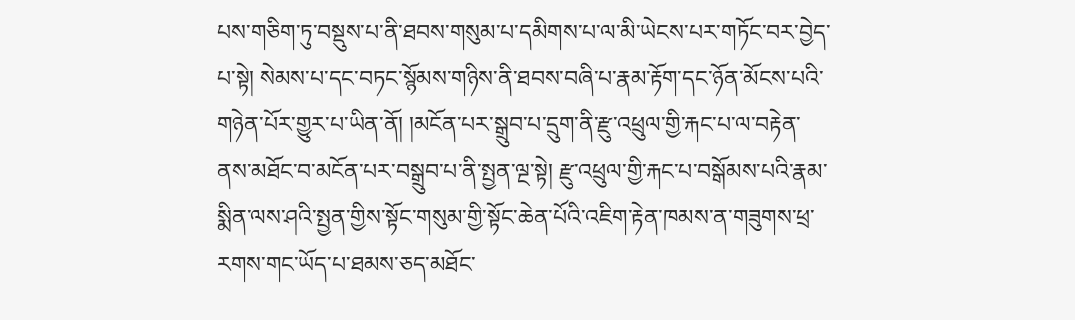པས་གཅིག་ཏུ་བསྡུས་པ་ནི་ཐབས་གསུམ་པ་དམིགས་པ་ལ་མི་ཡེངས་པར་གཏོང་བར་བྱེད་པ་སྟེ། སེམས་པ་དང་བཏང་སྙོམས་གཉིས་ནི་ཐབས་བཞི་པ་རྣམ་རྟོག་དང་ཉོན་མོངས་པའི་གཉེན་པོར་གྱུར་པ་ཡིན་ནོ། །མངོན་པར་སྒྲུབ་པ་དྲུག་ནི་རྫུ་འཕྲུལ་གྱི་རྐང་པ་ལ་བརྟེན་ནས་མཐོང་བ་མངོན་པར་བསྒྲུབ་པ་ནི་སྤྱན་ལྔ་སྟེ། རྫུ་འཕྲུལ་གྱི་རྐང་པ་བསྒོམས་པའི་རྣམ་སྨིན་ལས་ཤའི་སྤྱན་གྱིས་སྟོང་གསུམ་གྱི་སྟོང་ཆེན་པོའི་འཇིག་རྟེན་ཁམས་ན་གཟུགས་ཕྲ་རགས་གང་ཡོད་པ་ཐམས་ཅད་མཐོང་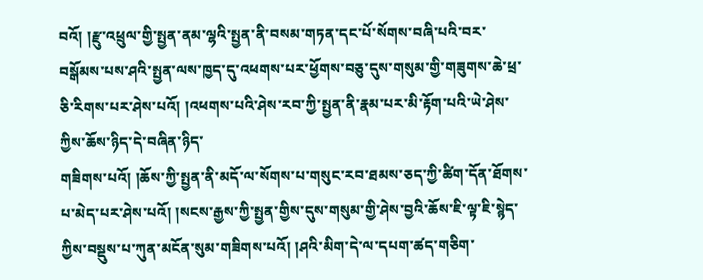བའོ། །རྫུ་འཕྲུལ་གྱི་སྤྱན་ནམ་ལྷའི་སྤྱན་ནི་བསམ་གཏན་དང་པོ་སོགས་བཞི་པའི་བར་བསྒོམས་པས་ཤའི་སྤྱན་ལས་ཁྱད་དུ་འཕགས་པར་ཕྱོགས་བཅུ་དུས་གསུམ་གྱི་གཟུགས་ཆེ་ཕྲ་ཅི་རིགས་པར་ཤེས་པའོ། །འཕགས་པའི་ཤེས་རབ་ཀྱི་སྤྱན་ནི་རྣམ་པར་མི་རྟོག་པའི་ཡེ་ཤེས་ཀྱིས་ཆོས་ཉིད་དེ་བཞིན་ཉིད་
གཟིགས་པའོ། །ཆོས་ཀྱི་སྤྱན་ནི་མདོ་ལ་སོགས་པ་གསུང་རབ་ཐམས་ཅད་ཀྱི་ཚིག་དོན་ཐོགས་པ་མེད་པར་ཤེས་པའོ། །སངས་རྒྱས་ཀྱི་སྤྱན་གྱིས་དུས་གསུམ་གྱི་ཤེས་བྱའི་ཆོས་ཇི་ལྟ་ཇི་སྙེད་ཀྱིས་བསྡུས་པ་ཀུན་མངོན་སུམ་གཟིགས་པའོ། །ཤའི་མིག་དེ་ལ་དཔག་ཚད་གཅིག་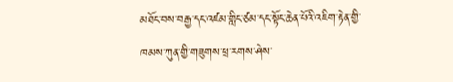མཐོང་བས་བརྒྱ་དང་འཛམ་གླིང་ཙམ་དང་སྟོང་ཆེན་པོའི་འཇིག་རྟེན་གྱི་ཁམས་ཀུན་གྱི་གཟུགས་ཕྲ་རགས་ཤེས་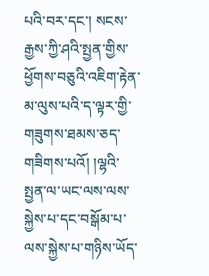པའི་བར་དང་། སངས་རྒྱས་ཀྱི་ཤའི་སྤྱན་གྱིས་ཕྱོགས་བཅུའི་འཇིག་རྟེན་མ་ལུས་པའི་ད་ལྟར་གྱི་གཟུགས་ཐམས་ཅད་གཟིགས་པའོ། །ལྷའི་སྤྱན་ལ་ཡང་ལས་ལས་སྐྱེས་པ་དང་བསྒོམ་པ་ལས་སྐྱེས་པ་གཉིས་ཡོད་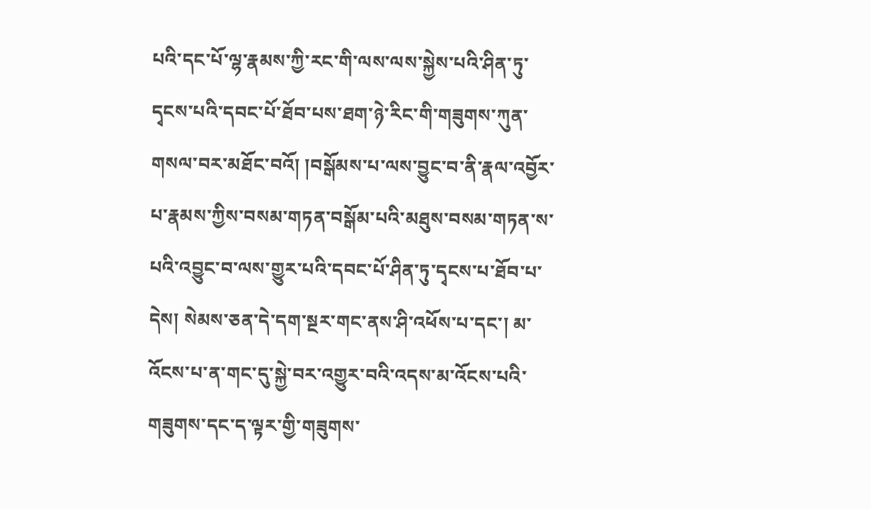པའི་དང་པོ་ལྷ་རྣམས་ཀྱི་རང་གི་ལས་ལས་སྐྱེས་པའི་ཤིན་ཏུ་དྭངས་པའི་དབང་པོ་ཐོབ་པས་ཐག་ཉེ་རིང་གི་གཟུགས་ཀུན་གསལ་བར་མཐོང་བའོ། །བསྒོམས་པ་ལས་བྱུང་བ་ནི་རྣལ་འབྱོར་པ་རྣམས་ཀྱིས་བསམ་གཏན་བསྒོམ་པའི་མཐུས་བསམ་གཏན་ས་པའི་འབྱུང་བ་ལས་གྱུར་པའི་དབང་པོ་ཤིན་ཏུ་དྭངས་པ་ཐོབ་པ་དེས། སེམས་ཅན་དེ་དག་སྔར་གང་ནས་ཤི་འཕོས་པ་དང་། མ་འོངས་པ་ན་གང་དུ་སྐྱེ་བར་འགྱུར་བའི་འདས་མ་འོངས་པའི་གཟུགས་དང་ད་ལྟར་གྱི་གཟུགས་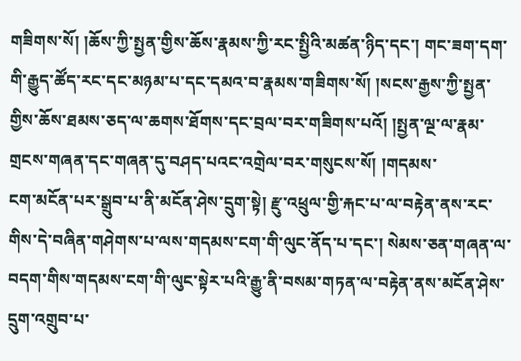གཟིགས་སོ། །ཆོས་ཀྱི་སྤྱན་གྱིས་ཆོས་རྣམས་ཀྱི་རང་སྤྱིའི་མཚན་ཉིད་དང་། གང་ཟག་དག་གི་རྒྱུད་ཚོད་རང་དང་མཉམ་པ་དང་དམའ་བ་རྣམས་གཟིགས་སོ། །སངས་རྒྱས་ཀྱི་སྤྱན་གྱིས་ཆོས་ཐམས་ཅད་ལ་ཆགས་ཐོགས་དང་བྲལ་བར་གཟིགས་པའོ། །སྤྱན་ལྔ་ལ་རྣམ་གྲངས་གཞན་དང་གཞན་དུ་བཤད་པའང་འགྲེལ་བར་གསུངས་སོ། །གདམས་
ངག་མངོན་པར་སྒྲུབ་པ་ནི་མངོན་ཤེས་དྲུག་སྟེ། རྫུ་འཕྲུལ་གྱི་རྐང་པ་ལ་བརྟེན་ནས་རང་གིས་དེ་བཞིན་གཤེགས་པ་ལས་གདམས་ངག་གི་ལུང་ནོད་པ་དང་། སེམས་ཅན་གཞན་ལ་བདག་གིས་གདམས་ངག་གི་ལུང་སྟེར་པའི་རྒྱུ་ནི་བསམ་གཏན་ལ་བརྟེན་ནས་མངོན་ཤེས་དྲུག་འགྲུབ་པ་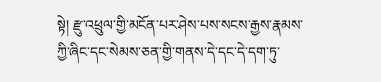སྟེ། རྫུ་འཕྲུལ་གྱི་མངོན་པར་ཤེས་པས་སངས་རྒྱས་རྣམས་ཀྱི་ཞིང་དང་སེམས་ཅན་གྱི་གནས་དེ་དང་དེ་དག་ཏུ་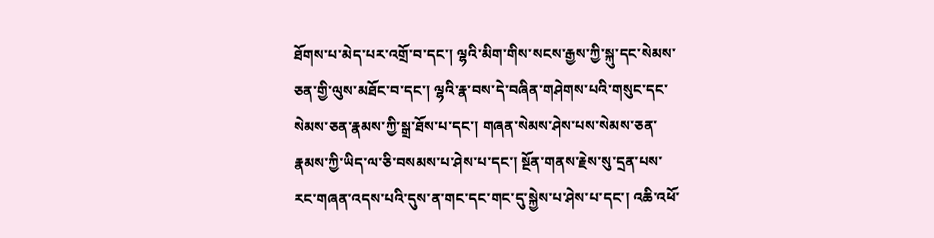ཐོགས་པ་མེད་པར་འགྲོ་བ་དང་། ལྷའི་མིག་གིས་སངས་རྒྱས་ཀྱི་སྐུ་དང་སེམས་ཅན་གྱི་ལུས་མཐོང་བ་དང་། ལྷའི་རྣ་བས་དེ་བཞིན་གཤེགས་པའི་གསུང་དང་སེམས་ཅན་རྣམས་ཀྱི་སྒྲ་ཐོས་པ་དང་། གཞན་སེམས་ཤེས་པས་སེམས་ཅན་རྣམས་ཀྱི་ཡིད་ལ་ཅི་བསམས་པ་ཤེས་པ་དང་། སྔོན་གནས་རྗེས་སུ་དྲན་པས་རང་གཞན་འདས་པའི་དུས་ན་གང་དང་གང་དུ་སྐྱེས་པ་ཤེས་པ་དང་། འཆི་འཕོ་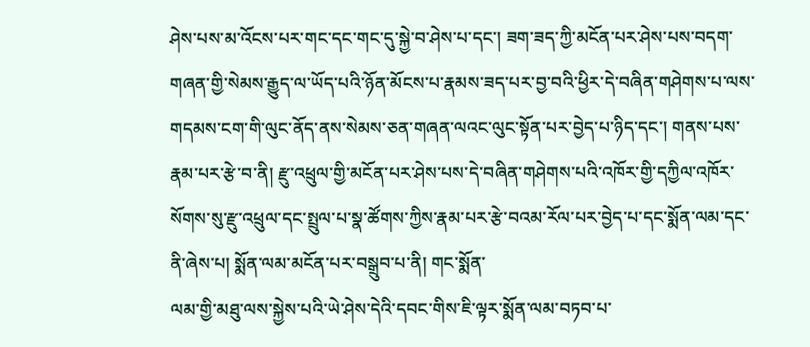ཤེས་པས་མ་འོངས་པར་གང་དང་གང་དུ་སྐྱེ་བ་ཤེས་པ་དང་། ཟག་ཟད་ཀྱི་མངོན་པར་ཤེས་པས་བདག་གཞན་གྱི་སེམས་རྒྱུད་ལ་ཡོད་པའི་ཉོན་མོངས་པ་རྣམས་ཟད་པར་བྱ་བའི་ཕྱིར་དེ་བཞིན་གཤེགས་པ་ལས་གདམས་ངག་གི་ལུང་ནོད་ནས་སེམས་ཅན་གཞན་ལའང་ལུང་སྟོན་པར་བྱེད་པ་ཉིད་དང་། གནས་པས་རྣམ་པར་རྩེ་བ་ནི། རྫུ་འཕྲུལ་གྱི་མངོན་པར་ཤེས་པས་དེ་བཞིན་གཤེགས་པའི་འཁོར་གྱི་དཀྱིལ་འཁོར་སོགས་སུ་རྫུ་འཕྲུལ་དང་སྤྲུལ་པ་སྣ་ཚོགས་ཀྱིས་རྣམ་པར་རྩེ་བའམ་རོལ་པར་བྱེད་པ་དང་སྨོན་ལམ་དང་ནི་ཞེས་པ། སྨོན་ལམ་མངོན་པར་བསྒྲུབ་པ་ནི། གང་སྨོན་
ལམ་གྱི་མཐུ་ལས་སྐྱེས་པའི་ཡེ་ཤེས་དེའི་དབང་གིས་ཇི་ལྟར་སྨོན་ལམ་བཏབ་པ་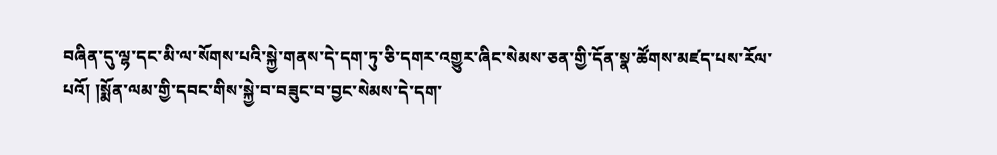བཞིན་དུ་ལྷ་དང་མི་ལ་སོགས་པའི་སྐྱེ་གནས་དེ་དག་ཏུ་ཅི་དགར་འགྱུར་ཞིང་སེམས་ཅན་གྱི་དོན་སྣ་ཚོགས་མཛད་པས་རོལ་པའོ། །སྨོན་ལམ་གྱི་དབང་གིས་སྐྱེ་བ་བཟུང་བ་བྱང་སེམས་དེ་དག་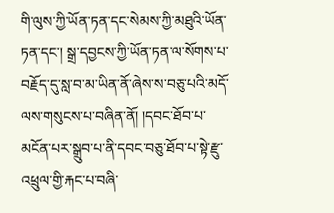གི་ལུས་ཀྱི་ཡོན་ཏན་དང་སེམས་ཀྱི་མཐུའི་ཡོན་ཏན་དང་། སྒྲ་དབྱངས་ཀྱི་ཡོན་ཏན་ལ་སོགས་པ་བརྗོད་དུ་སླ་བ་མ་ཡིན་ནོ་ཞེས་ས་བཅུ་པའི་མདོ་ལས་གསུངས་པ་བཞིན་ནོ། །དབང་ཐོབ་པ་མངོན་པར་སྒྲུབ་པ་ནི་དབང་བཅུ་ཐོབ་པ་སྟེ་རྫུ་འཕྲུལ་གྱི་རྐང་པ་བཞི་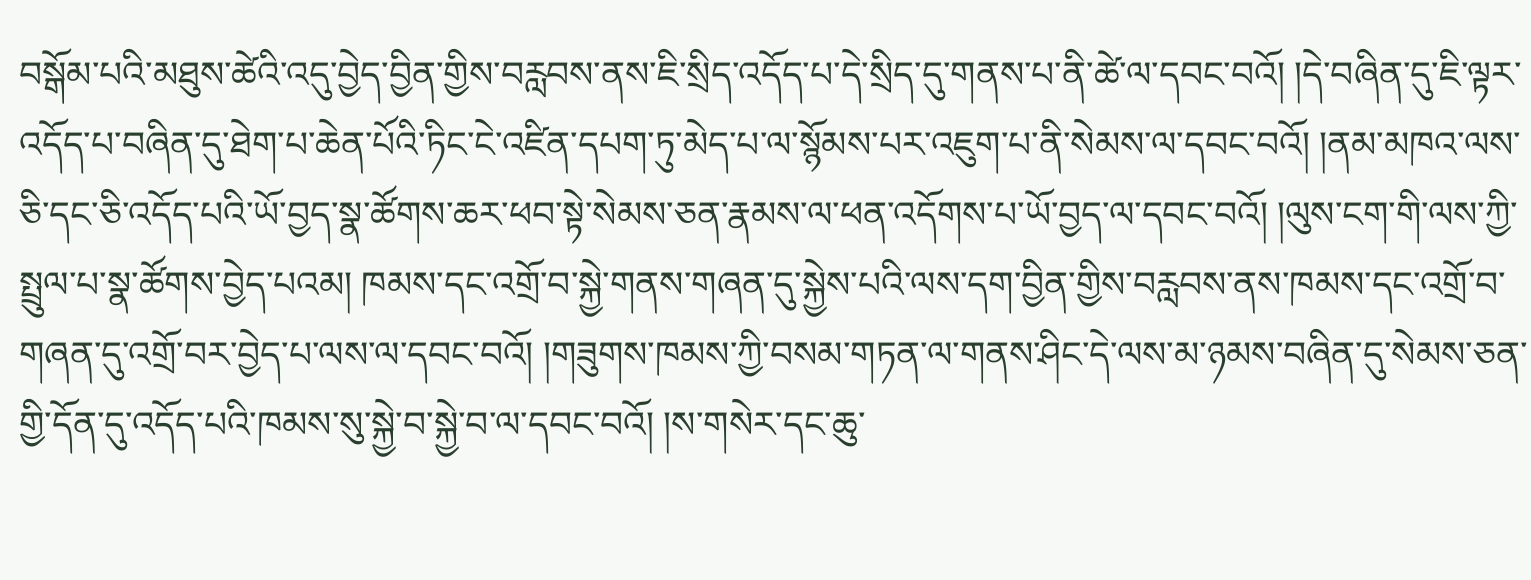བསྒོམ་པའི་མཐུས་ཚེའི་འདུ་བྱེད་བྱིན་གྱིས་བརླབས་ནས་ཇི་སྲིད་འདོད་པ་དེ་སྲིད་དུ་གནས་པ་ནི་ཚེ་ལ་དབང་བའོ། །དེ་བཞིན་དུ་ཇི་ལྟར་འདོད་པ་བཞིན་དུ་ཐེག་པ་ཆེན་པོའི་ཏིང་ངེ་འཛིན་དཔག་ཏུ་མེད་པ་ལ་སྙོམས་པར་འཇུག་པ་ནི་སེམས་ལ་དབང་བའོ། །ནམ་མཁའ་ལས་ཅི་དང་ཅི་འདོད་པའི་ཡོ་བྱད་སྣ་ཚོགས་ཆར་ཕབ་སྟེ་སེམས་ཅན་རྣམས་ལ་ཕན་འདོགས་པ་ཡོ་བྱད་ལ་དབང་བའོ། །ལུས་ངག་གི་ལས་ཀྱི་སྤྲུལ་པ་སྣ་ཚོགས་བྱེད་པའམ། ཁམས་དང་འགྲོ་བ་སྐྱེ་གནས་གཞན་དུ་སྐྱེས་པའི་ལས་དག་བྱིན་གྱིས་བརླབས་ནས་ཁམས་དང་འགྲོ་བ་གཞན་དུ་འགྲོ་བར་བྱེད་པ་ལས་ལ་དབང་བའོ། །གཟུགས་ཁམས་ཀྱི་བསམ་གཏན་ལ་གནས་ཤིང་དེ་ལས་མ་ཉམས་བཞིན་དུ་སེམས་ཅན་གྱི་དོན་དུ་འདོད་པའི་ཁམས་སུ་སྐྱེ་བ་སྐྱེ་བ་ལ་དབང་བའོ། །ས་གསེར་དང་ཆུ་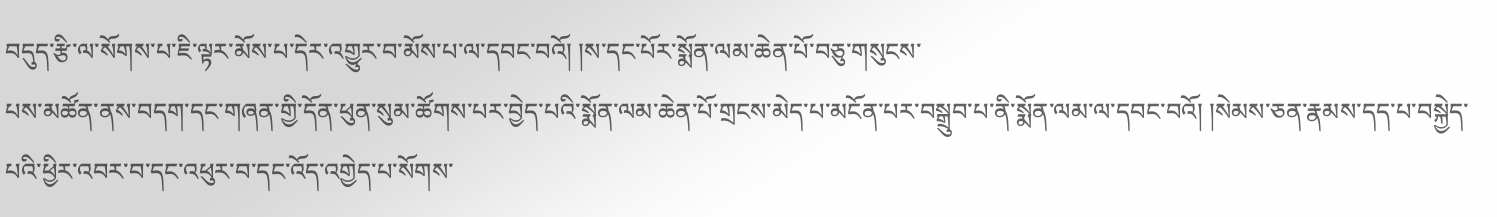བདུད་རྩི་ལ་སོགས་པ་ཇི་ལྟར་མོས་པ་དེར་འགྱུར་བ་མོས་པ་ལ་དབང་བའོ། །ས་དང་པོར་སྨོན་ལམ་ཆེན་པོ་བཅུ་གསུངས་
པས་མཚོན་ནས་བདག་དང་གཞན་གྱི་དོན་ཕུན་སུམ་ཚོགས་པར་བྱེད་པའི་སྨོན་ལམ་ཆེན་པོ་གྲངས་མེད་པ་མངོན་པར་བསྒྲུབ་པ་ནི་སྨོན་ལམ་ལ་དབང་བའོ། །སེམས་ཅན་རྣམས་དད་པ་བསྐྱེད་པའི་ཕྱིར་འབར་བ་དང་འཕུར་བ་དང་འོད་འགྱེད་པ་སོགས་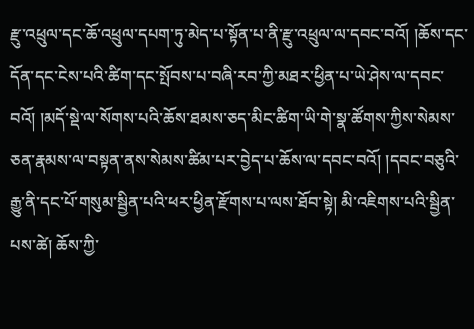རྫུ་འཕྲུལ་དང་ཆོ་འཕྲུལ་དཔག་ཏུ་མེད་པ་སྟོན་པ་ནི་རྫུ་འཕྲུལ་ལ་དབང་བའོ། །ཆོས་དང་དོན་དང་ངེས་པའི་ཚིག་དང་སྤོབས་པ་བཞི་རབ་ཀྱི་མཐར་ཕྱིན་པ་ཡེ་ཤེས་ལ་དབང་བའོ། །མདོ་སྡེ་ལ་སོགས་པའི་ཆོས་ཐམས་ཅད་མིང་ཚིག་ཡི་གེ་སྣ་ཚོགས་ཀྱིས་སེམས་ཅན་རྣམས་ལ་བསྟན་ནས་སེམས་ཚིམ་པར་བྱེད་པ་ཆོས་ལ་དབང་བའོ། །དབང་བཅུའི་རྒྱུ་ནི་དང་པོ་གསུམ་སྦྱིན་པའི་ཕར་ཕྱིན་རྫོགས་པ་ལས་ཐོབ་སྟེ། མི་འཇིགས་པའི་སྦྱིན་པས་ཚེ། ཆོས་ཀྱི་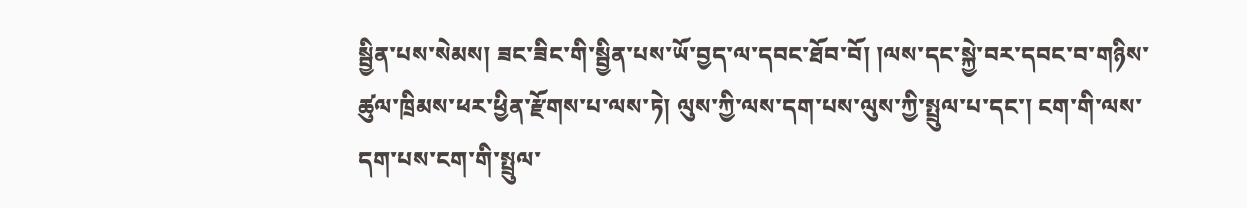སྦྱིན་པས་སེམས། ཟང་ཟིང་གི་སྦྱིན་པས་ཡོ་བྱད་ལ་དབང་ཐོབ་བོ། །ལས་དང་སྐྱེ་བར་དབང་བ་གཉིས་ཚུལ་ཁྲིམས་ཕར་ཕྱིན་རྫོགས་པ་ལས་ཏེ། ལུས་ཀྱི་ལས་དག་པས་ལུས་ཀྱི་སྤྲུལ་པ་དང་། ངག་གི་ལས་དག་པས་ངག་གི་སྤྲུལ་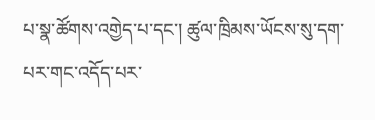པ་སྣ་ཚོགས་འགྱེད་པ་དང་། ཚུལ་ཁྲིམས་ཡོངས་སུ་དག་པར་གང་འདོད་པར་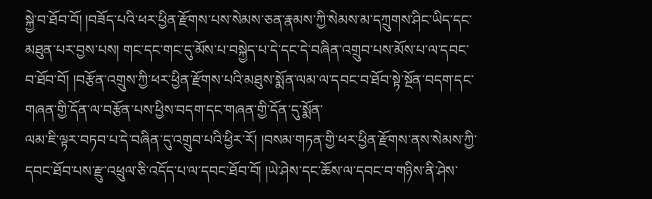སྐྱེ་བ་ཐོབ་བོ། །བཟོད་པའི་ཕར་ཕྱིན་རྫོགས་པས་སེམས་ཅན་རྣམས་ཀྱི་སེམས་མ་དཀྲུགས་ཤིང་ཡིད་དང་མཐུན་པར་བྱས་པས། གང་དང་གང་དུ་མོས་པ་བསྐྱེད་པ་དེ་དང་དེ་བཞིན་འགྲུབ་པས་མོས་པ་ལ་དབང་བ་ཐོབ་བོ། །བརྩོན་འགྲུས་ཀྱི་ཕར་ཕྱིན་རྫོགས་པའི་མཐུས་སྨོན་ལམ་ལ་དབང་བ་ཐོབ་སྟེ་སྔོན་བདག་དང་གཞན་གྱི་དོན་ལ་བརྩོན་པས་ཕྱིས་བདག་དང་གཞན་གྱི་དོན་དུ་སྨོན་
ལམ་ཇི་ལྟར་བཏབ་པ་དེ་བཞིན་དུ་འགྲུབ་པའི་ཕྱིར་རོ། །བསམ་གཏན་གྱི་ཕར་ཕྱིན་རྫོགས་ནས་སེམས་ཀྱི་དབང་ཐོབ་པས་རྫུ་འཕྲུལ་ཅི་འདོད་པ་ལ་དབང་ཐོབ་བོ། །ཡེ་ཤེས་དང་ཆོས་ལ་དབང་བ་གཉིས་ནི་ཤེས་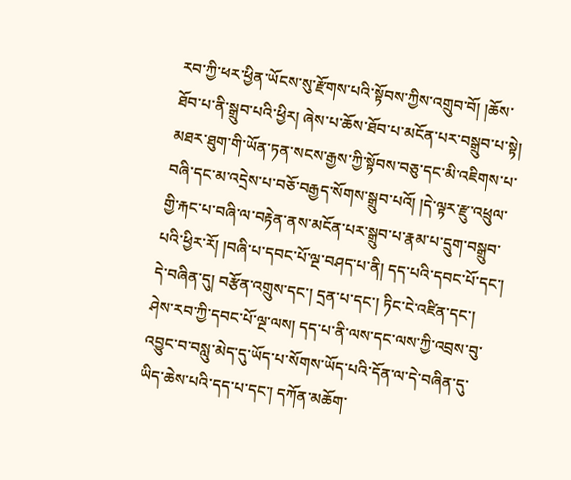རབ་ཀྱི་ཕར་ཕྱིན་ཡོངས་སུ་རྫོགས་པའི་སྟོབས་ཀྱིས་འགྲུབ་བོ། །ཆོས་ཐོབ་པ་ནི་སྒྲུབ་པའི་ཕྱིར། ཞེས་པ་ཆོས་ཐོབ་པ་མངོན་པར་བསྒྲུབ་པ་སྟེ། མཐར་ཐུག་གི་ཡོན་ཏན་སངས་རྒྱས་ཀྱི་སྟོབས་བཅུ་དང་མི་འཇིགས་པ་བཞི་དང་མ་འདྲེས་པ་བཅོ་བརྒྱད་སོགས་སྒྲུབ་པའོ། །དེ་ལྟར་རྫུ་འཕྲུལ་གྱི་རྐང་པ་བཞི་ལ་བརྟེན་ནས་མངོན་པར་སྒྲུབ་པ་རྣམ་པ་དྲུག་བསྒྲུབ་པའི་ཕྱིར་རོ། །བཞི་པ་དབང་པོ་ལྔ་བཤད་པ་ནི། དད་པའི་དབང་པོ་དང་། དེ་བཞིན་དུ། བརྩོན་འགྲུས་དང་། དྲན་པ་དང་། ཏིང་ངེ་འཛིན་དང་། ཤེས་རབ་ཀྱི་དབང་པོ་ལྔ་ལས། དད་པ་ནི་ལས་དང་ལས་ཀྱི་འབྲས་བུ་འབྱུང་བ་བསླུ་མེད་དུ་ཡོད་པ་སོགས་ཡོད་པའི་དོན་ལ་དེ་བཞིན་དུ་ཡིད་ཆེས་པའི་དད་པ་དང་། དཀོན་མཆོག་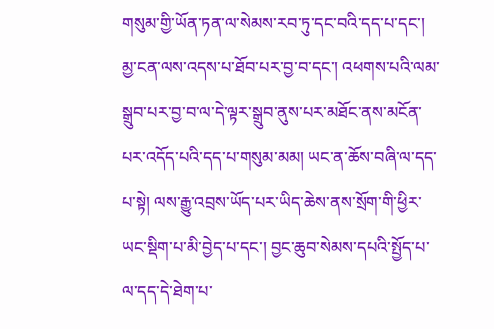གསུམ་གྱི་ཡོན་ཏན་ལ་སེམས་རབ་ཏུ་དང་བའི་དད་པ་དང་། མྱ་ངན་ལས་འདས་པ་ཐོབ་པར་བྱ་བ་དང་། འཕགས་པའི་ལམ་སྒྲུབ་པར་བྱ་བ་ལ་དེ་ལྟར་སྒྲུབ་ནུས་པར་མཐོང་ནས་མངོན་པར་འདོད་པའི་དད་པ་གསུམ་མམ། ཡང་ན་ཆོས་བཞི་ལ་དད་པ་སྟེ། ལས་རྒྱུ་འབྲས་ཡོད་པར་ཡིད་ཆེས་ནས་སྲོག་གི་ཕྱིར་ཡང་སྡིག་པ་མི་བྱེད་པ་དང་། བྱང་ཆུབ་སེམས་དཔའི་སྤྱོད་པ་ལ་དད་དེ་ཐེག་པ་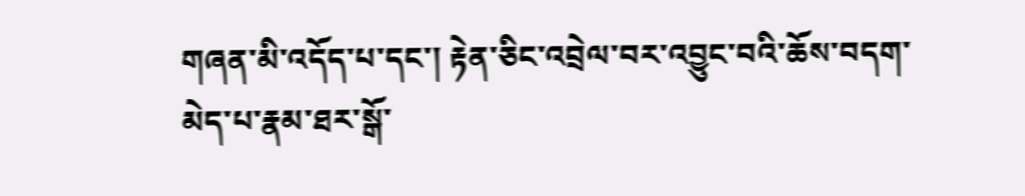གཞན་མི་འདོད་པ་དང་། རྟེན་ཅིང་འབྲེལ་བར་འབྱུང་བའི་ཆོས་བདག་མེད་པ་རྣམ་ཐར་སྒོ་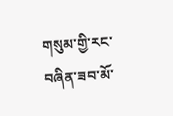གསུམ་གྱི་རང་བཞིན་ཟབ་མོ་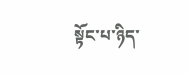སྟོང་པ་ཉིད་